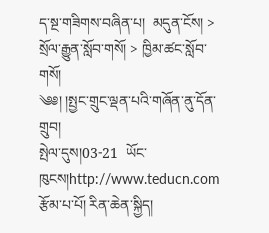ད་སྔ་གཟིགས་བཞིན་པ།  མདུན་ངོས། > སྲོལ་རྒྱུན་སློབ་གསོ། > ཁྱིམ་ཚང་སློབ་གསོ།
༄༅། །སྤྱང་གྲུང་ལྡན་པའི་གཞོན་ནུ་དོན་གྲུབ།
སྤེལ་དུས།03-21  ཡོང་ཁུངས།http://www.teducn.com  རྩོམ་པ་པོ། རིན་ཆེན་སྐྱིད།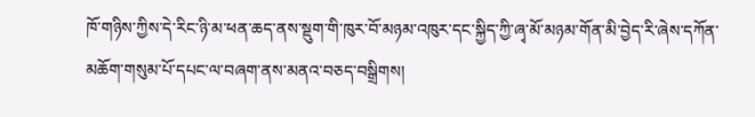ཁོ་གཉིས་ཀྱིས་དེ་རིང་ཉི་མ་ཕན་ཆད་ནས་སྡུག་གི་ཁུར་བོ་མཉམ་འཁུར་དང་སྐྱིད་ཀྱི་ཞྭ་མོ་མཉམ་གོན་མི་བྱེད་རི་ཞེས་དཀོན་མཆོག་གསུམ་པོ་དཔང་ལ་བཞག་ནས་མནའ་བཅད་བསྒྲིགས།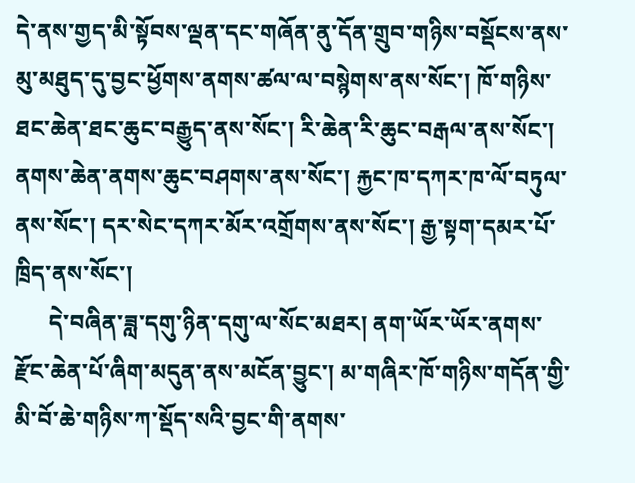དེ་ནས་གྱད་མི་སྟོབས་ལྡན་དང་གཞོན་ནུ་དོན་གྲུབ་གཉིས་བསྡོངས་ནས་མུ་མཐུད་དུ་བྱང་ཕྱོགས་ནགས་ཚལ་ལ་བསྙེགས་ནས་སོང་། ཁོ་གཉིས་ཐང་ཆེན་ཐང་ཆུང་བརྒྱུད་ནས་སོང་། རི་ཆེན་རི་ཆུང་བརྒལ་ནས་སོང་། ནགས་ཆེན་ནགས་ཆུང་བཤགས་ནས་སོང་། རྐྱང་ཁ་དཀར་ཁ་ལོ་བཏུལ་ནས་སོང་། དར་སེང་དཀར་མོར་འགྲོགས་ནས་སོང་། རྒྱ་སྟག་དམར་པོ་ཁྲིད་ནས་སོང་།
      དེ་བཞིན་ཟླ་དགུ་ཉིན་དགུ་ལ་སོང་མཐར། ནག་ཡོར་ཡོར་ནགས་རྫོང་ཆེན་པོ་ཞིག་མདུན་ནས་མངོན་བྱུང་། མ་གཞིར་ཁོ་གཉིས་གདོན་གྱི་མི་བོ་ཆེ་གཉིས་ཀ་སྡོད་སའི་བྱང་གི་ནགས་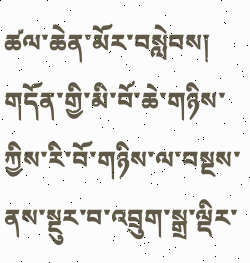ཚལ་ཆེན་མོར་བསླེབས། གདོན་གྱི་མི་བོ་ཆེ་གཉིས་ཀྱིས་རི་བོ་གཉིས་ལ་བསྔས་ནས་སྔུར་བ་འབྲུག་སྒྲ་ལྡིར་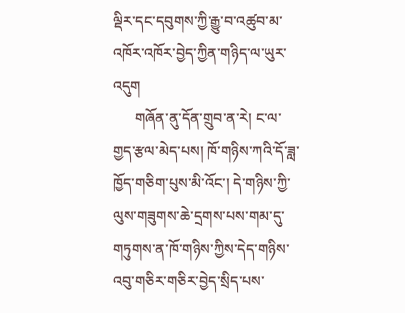ལྡིར་དང་དབུགས་ཀྱི་རྒྱུ་བ་འཚུབ་མ་འཁོར་འཁོར་བྱེད་ཀྱིན་གཉིད་ལ་ཡུར་འདུག
      གཞོན་ནུ་དོན་གྲུབ་ན་རེ། ང་ལ་གྱད་རྩལ་མེད་པས། ཁོ་གཉིས་ཀའི་དོ་ཟླ་ཁྱོད་གཅིག་པུས་མི་འོང་། དེ་གཉིས་ཀྱི་ལུས་གཟུགས་ཆེ་དྲགས་པས་གམ་དུ་གཏུགས་ན་ཁོ་གཉིས་ཀྱིས་དེད་གཉིས་འབུ་གཅིར་གཅིར་བྱེད་སྲིད་པས་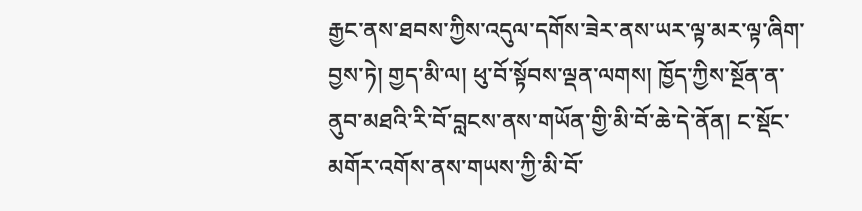རྒྱང་ནས་ཐབས་ཀྱིས་འདུལ་དགོས་ཟེར་ནས་ཡར་ལྟ་མར་ལྟ་ཞིག་བྱས་ཏེ། གྱད་མི་ལ། ཕུ་བོ་སྟོབས་ལྡན་ལགས། ཁྱོད་ཀྱིས་སྔོན་ན་ནུབ་མཐའི་རི་བོ་བླངས་ནས་གཡོན་གྱི་མི་བོ་ཆེ་དེ་ནོན། ང་སྡོང་མགོར་འགོས་ནས་གཡས་ཀྱི་མི་བོ་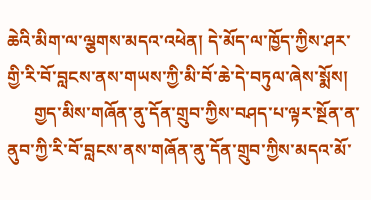ཆེའི་མིག་ལ་ལྕགས་མདའ་འཕེན། དེ་མོད་ལ་ཁྱོད་ཀྱིས་ཤར་གྱི་རི་བོ་བླངས་ནས་གཡས་ཀྱི་མི་བོ་ཆེ་དེ་བཏུལ་ཞེས་སྨོས།
      གྱད་མིས་གཞོན་ནུ་དོན་གྲུབ་ཀྱིས་བཤད་པ་ལྟར་སྔོན་ན་ནུབ་ཀྱི་རི་བོ་བླངས་ནས་གཞོན་ནུ་དོན་གྲུབ་ཀྱིས་མདའ་མོ་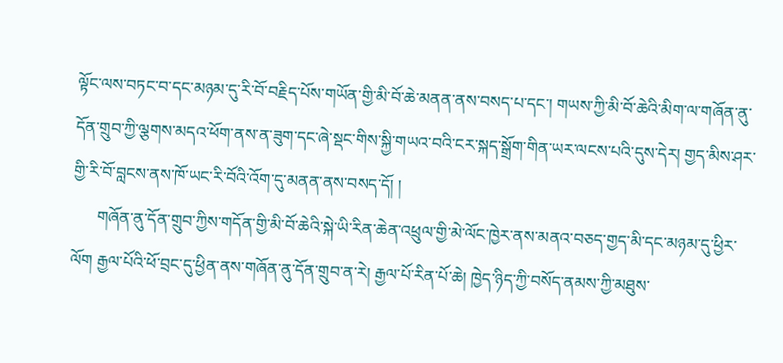ལྟོང་ལས་བཏང་བ་དང་མཉམ་དུ་རི་བོ་བརྗིད་པོས་གཡོན་གྱི་མི་བོ་ཆེ་མནན་ནས་བསད་པ་དང་། གཡས་ཀྱི་མི་བོ་ཆེའི་མིག་ལ་གཞོན་ནུ་དོན་གྲུབ་ཀྱི་ལྕགས་མདའ་ཕོག་ནས་ན་ཟུག་དང་ཞེ་སྡང་གིས་སྐྱི་གཡའ་བའི་ངར་སྐད་སྒྲོག་གིན་ཡར་ལངས་པའི་དུས་དེར། གྱད་མིས་ཤར་གྱི་རི་བོ་བླངས་ནས་ཁོ་ཡང་རི་བོའི་འོག་དུ་མནན་ནས་བསད་དོ། །
      གཞོན་ནུ་དོན་གྲུབ་ཀྱིས་གདོན་གྱི་མི་བོ་ཆེའི་སྐེ་ཡི་རིན་ཆེན་འཕྲུལ་གྱི་མེ་ལོང་ཁྱེར་ནས་མནའ་བཅད་གྱད་མི་དང་མཉམ་དུ་ཕྱིར་ལོག རྒྱལ་པོའི་ཕོ་བྲང་དུ་ཕྱིན་ནས་གཞོན་ནུ་དོན་གྲུབ་ན་རེ། རྒྱལ་པོ་རིན་པོ་ཆེ། ཁྱེད་ཉིད་ཀྱི་བསོད་ནམས་ཀྱི་མཐུས་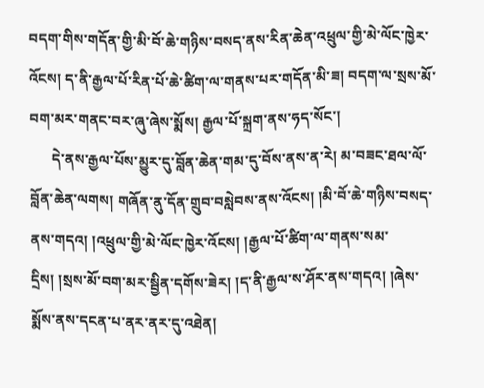བདག་གིས་གདོན་གྱི་མི་བོ་ཆེ་གཉིས་བསད་ནས་རིན་ཆེན་འཕྲུལ་གྱི་མེ་ལོང་ཁྱེར་འོངས། ད་ནི་རྒྱལ་པོ་རིན་པོ་ཆེ་ཚིག་ལ་གནས་པར་གདོན་མི་ཟ། བདག་ལ་སྲས་མོ་བག་མར་གནང་བར་ཞུ་ཞེས་སྨོས། རྒྱལ་པོ་སྐྲག་ནས་ཧད་སོང་།
      དེ་ནས་རྒྱལ་པོས་མྱུར་དུ་བློན་ཆེན་གམ་དུ་བོས་ནས་ན་རེ། མ་བཟང་ཐལ་ལོ་བློན་ཆེན་ལགས། གཞོན་ནུ་དོན་གྲུབ་བསླེབས་ནས་འོངས། །མི་བོ་ཆེ་གཉིས་བསད་ནས་གདའ། །འཕྲུལ་གྱི་མེ་ལོང་ཁྱེར་འོངས། །རྒྱལ་པོ་ཚིག་ལ་གནས་སམ་དྲིས། །སྲས་མོ་བག་མར་སྦྱིན་དགོས་ཟེར། །ད་ནི་རྒྱལ་ས་ཤོར་ནས་གདའ། །ཞེས་སྨོས་ནས་དངན་པ་ནར་ནར་དུ་འཐེན།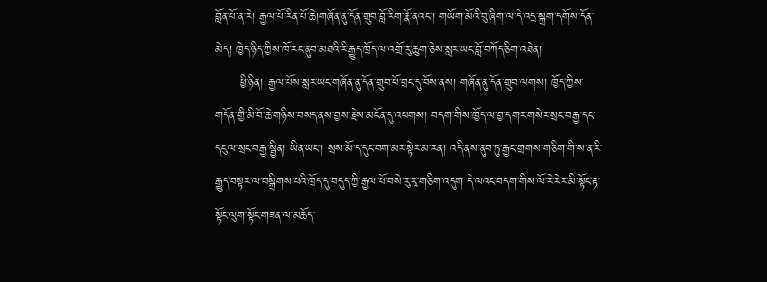བློན་པོ་ན་རེ། རྒྱལ་པོ་རིན་པོ་ཆེ།གཞོན་ནུ་དོན་གྲུབ་བློ་རིག་རྣོ་ནའང་། གཡོག་མོའི་བུ་ཞིག་ལ་དེ་འདྲ་སྐྲག་དགོས་དོན་མེད། ཁྱེད་ཉིད་ཀྱིས་ཁོ་རང་ནུབ་མཐའི་རི་རྒྱུད་ཁྲོད་ལ་འགྲོ་རུ་ཆུག་ཅེས་སླར་ཡང་བློ་བཀོད་ཅིག་འཐེན།
      ཕྱི་ཉིན། རྒྱལ་པོས་སླར་ཡང་གཞོན་ནུ་དོན་གྲུབ་ཕོ་བྲང་དུ་བོས་ནས། གཞོན་ནུ་དོན་གྲུབ་ལགས། ཁྱོད་ཀྱིས་གདོན་གྱི་མི་བོ་ཆེ་གཉིས་བསད་ནས་བྱས་རྗེས་མངོན་དུ་འཕགས། བདག་གིས་ཁྱོད་ལ་བྱ་དགར་གསེར་སྲང་བརྒྱ་དང་དངུལ་སྲང་བརྒྱ་སྦྱིན། ཡིན་ཡང་། སྲས་མོ་ད་དུང་བག་མར་སྟེར་མ་རན། འདི་ནས་ནུབ་ཏུ་རྒྱང་གྲགས་གཅིག་གི་ས་ན་རི་རྒྱུད་བསྟར་ལ་བསྒྲིགས་པའི་ཁྲོད་དུ་བདུད་ཀྱི་རྒྱལ་པོ་བསེ་རུ་རྭ་གཅིག་འདུག དེ་ལའང་བདག་གིས་ལོ་རེ་རེར་མི་སྟོང་རྟ་སྟོང་ལུག་སྟོང་གཟན་ལ་མཆོད་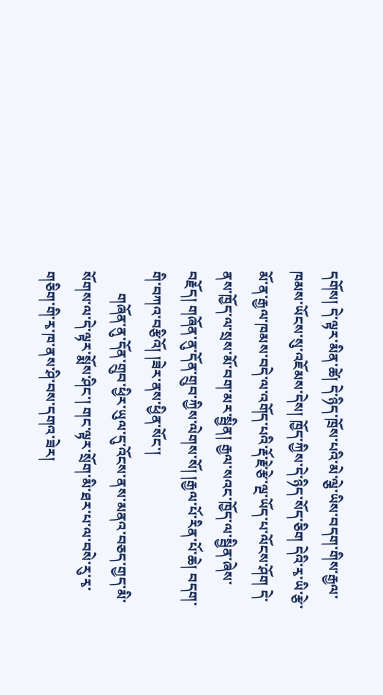དགོས། དེ་ལྟར་མིན་ཚེ། དེ་ཉིད་ཁྲོས་པའི་མེ་ལྕེ་ཡིས་བདག་གིས་རྒྱལ་ཁམས་ཡོངས་སུ་འཇོམས་དེས། ཁྱོད་ཀྱིས་དེ་ཉིད་སོད་ཅིག དེའི་རྭ་ཡི་རྩེ་མོ་ན་རྒྱལ་ཁམས་བདེ་ལ་འགོད་པའི་རྡོ་རྗེ་རྩེ་ལྔ་ཡོད་པ་ལོངས་ཤོག དེ་ནས་ཁྱོད་ལ་སྲས་མོ་བག་མར་སྦྱིན། རྒྱལ་སའང་ཁྱོད་ལ་སྦྱིན་ཞེས་བརྗོད། གཞོན་ནུ་དོན་གྲུབ་ཀྱིས་ལེགས་སོ། །རྒྱལ་པོ་རིན་པོ་ཆེ། བདག་གི་བཀའ་བརྩིའོ། །ཟེར་ནས་ཕྱིན་སོང་།
      གཞོན་ནུ་དོན་གྲུབ་ཕྱིར་ཡུལ་དུ་འོངས་ནས་མནའ་བཅད་གྱད་མི་སོགས་ལ་དེ་ལྟར་སྨོས་ཤིང་། གང་ལྟར་སྲོག་མི་ཐར་པ་ལ་བསེ་རུ་རྭ་གཅིག་གི་རྭ་ཁ་ནས་ཤི་བས་དགའ་ཟེར།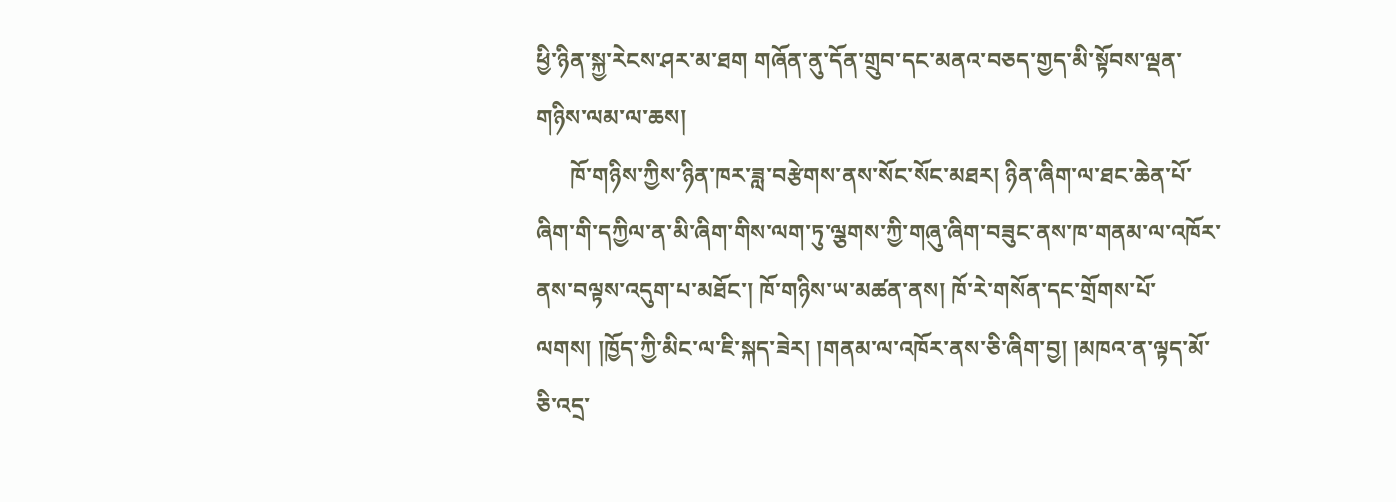ཕྱི་ཉིན་སྐྱ་རེངས་ཤར་མ་ཐག གཞོན་ནུ་དོན་གྲུབ་དང་མནའ་བཅད་གྱད་མི་སྟོབས་ལྡན་གཉིས་ལམ་ལ་ཆས།
      ཁོ་གཉིས་ཀྱིས་ཉིན་ཁར་ཟླ་བརྩེགས་ནས་སོང་སོང་མཐར། ཉིན་ཞིག་ལ་ཐང་ཆེན་པོ་ཞིག་གི་དཀྱིལ་ན་མི་ཞིག་གིས་ལག་ཏུ་ལྕགས་ཀྱི་གཞུ་ཞིག་བཟུང་ནས་ཁ་གནམ་ལ་འཁོར་ནས་བལྟས་འདུག་པ་མཐོང་། ཁོ་གཉིས་ཡ་མཚན་ནས། ཁོ་རེ་གསོན་དང་གྲོགས་པོ་ལགས། །ཁྱོད་ཀྱི་མིང་ལ་ཇི་སྐད་ཟེར། །གནམ་ལ་འཁོར་ནས་ཅི་ཞིག་བྱ། །མཁའ་ན་ལྟད་མོ་ཅི་འདྲ་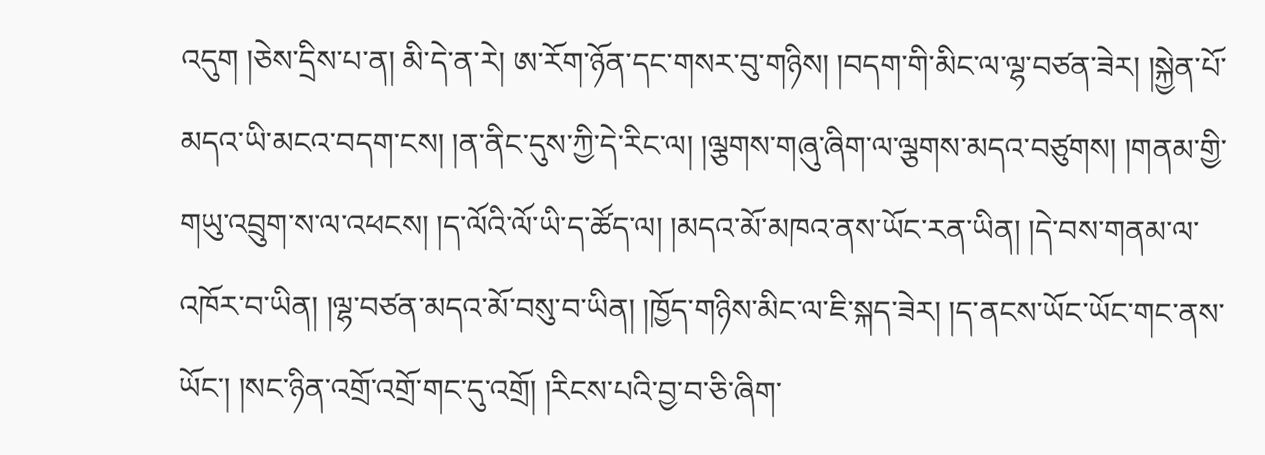འདུག །ཅེས་དྲིས་པ་ན། མི་དེ་ན་རེ། ཨ་རོག་ཉོན་དང་གསར་བུ་གཉིས། །བདག་གི་མིང་ལ་ལྷ་བཙན་ཟེར། །སྐྱེན་པོ་མདའ་ཡི་མངའ་བདག་ངས། །ན་ནིང་དུས་ཀྱི་དེ་རིང་ལ། །ལྕགས་གཞུ་ཞིག་ལ་ལྕགས་མདའ་བཙུགས། །གནམ་གྱི་གཡུ་འབྲུག་ས་ལ་འཕངས། །ད་ལོའི་ལོ་ཡི་ད་ཚོད་ལ། །མདའ་མོ་མཁའ་ནས་ཡོང་རན་ཡིན། །དེ་བས་གནམ་ལ་འཁོར་བ་ཡིན། །ལྷ་བཙན་མདའ་མོ་བསུ་བ་ཡིན། །ཁྱོད་གཉིས་མིང་ལ་ཇི་སྐད་ཟེར། །ད་ནངས་ཡོང་ཡོང་གང་ནས་ཡོང་། །སང་ཉིན་འགྲོ་འགྲོ་གང་དུ་འགྲོ། །རིངས་པའི་བྱ་བ་ཅི་ཞིག་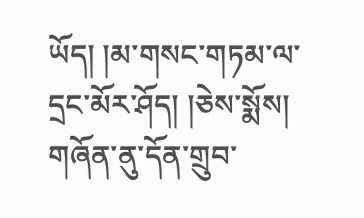ཡོད། །མ་གསང་གཏམ་ལ་དྲང་མོར་ཤོད། །ཅེས་སྨོས། གཞོན་ནུ་དོན་གྲུབ་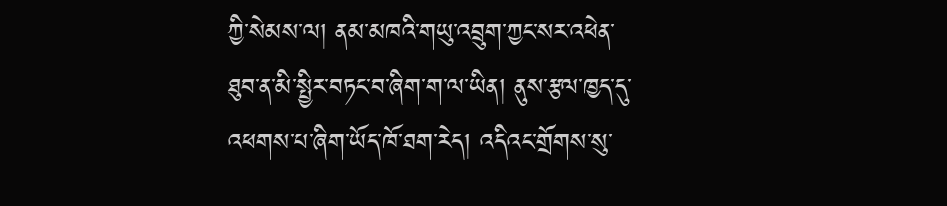ཀྱི་སེམས་ལ། ནམ་མཁའི་གཡུ་འབྲུག་ཀྱང་སར་འཕེན་ཐུབ་ན་མི་སྤྱིར་བཏང་བ་ཞིག་ག་ལ་ཡིན། ནུས་རྩལ་ཁྱད་དུ་འཕགས་པ་ཞིག་ཡོད་ཁོ་ཐག་རེད། འདིའང་གྲོགས་སུ་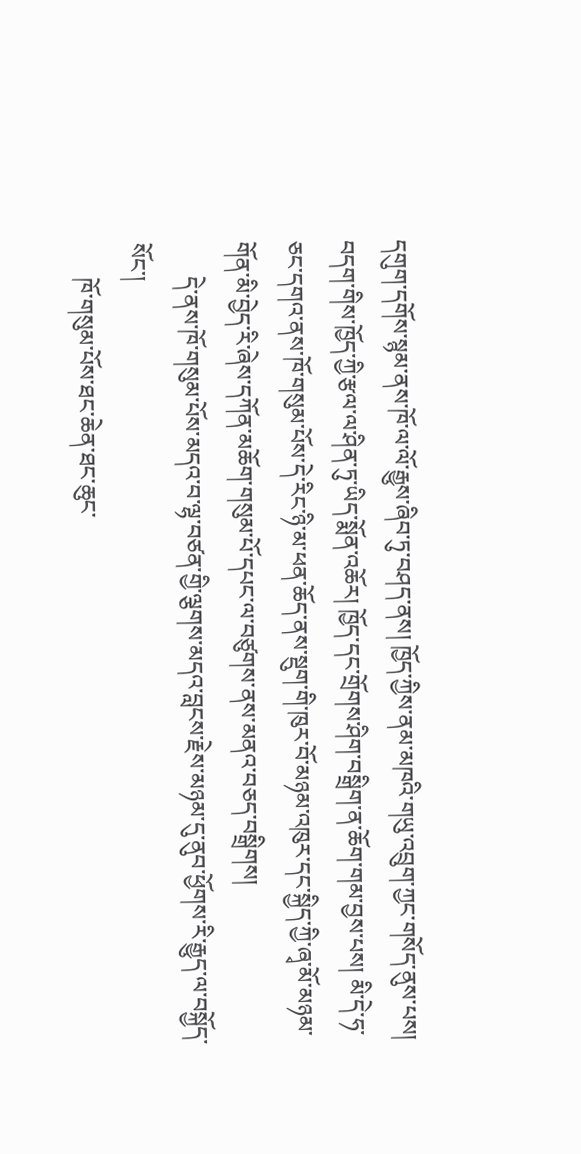དགུག་དགོས་སྙམ་ནས་ཁོ་ལ་ལོ་རྒྱུས་ཞིབ་ཏུ་བཤད་ནས། ཁྱོད་ཀྱིས་ནམ་མཁའི་གཡུ་འབྲུག་ཀྱང་གསོད་ནུས་པས། བདག་གིས་ཁྱོད་ཀྱི་རྩལ་ལ་ཤིན་ཏུ་ཡིད་སྨོན་འཆོར། ཁྱོད་དང་གྲོགས་ཤིག་བསྒྲིག་ན་ཆོག་གམ་བྱས་པས། མི་དེ་ཧ་ཅང་དགའ་ནས་ཁོ་གསུམ་པོས་དེ་རིང་ཉི་མ་ཕན་ཆོད་ནས་སྡུག་གི་ཁུར་བོ་མཉམ་འཁུར་དང་སྐྱིད་ཀྱི་ཞྭ་མོ་མཉམ་གོན་མི་བྱེད་རི་ཞེས་དཀོན་མཆོག་གསུམ་པོ་དཔང་ལ་བཙུགས་ནས་མནའ་བཅད་བསྒྲིགས།
      དེ་ནས་ཁོ་གསུམ་པོས་མདའ་བ་ལྷ་བཙན་གྱི་ལྕགས་མདའ་བླངས་རྗེས་མཉམ་དུ་ནུབ་ཕྱོགས་རི་རྒྱུད་ལ་བསྐྱོད་སོང་།
      ཁོ་གསུམ་པོས་ཐང་ཆེན་ཐང་ཆུང་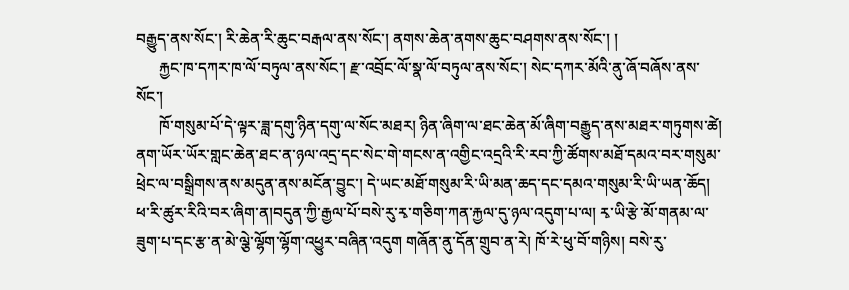བརྒྱུད་ནས་སོང་། རི་ཆེན་རི་ཆུང་བརྒལ་ནས་སོང་། ནགས་ཆེན་ནགས་ཆུང་བཤགས་ནས་སོང་། །
      རྐྱང་ཁ་དཀར་ཁ་ལོ་བཏུལ་ནས་སོང་། རྫ་འབྲོང་ལོ་སྣ་ལོ་བཏུལ་ནས་སོང་། སེང་དཀར་མོའི་ནུ་ཞོ་བཞོས་ནས་སོང་།
      ཁོ་གསུམ་པོ་དེ་ལྟར་ཟླ་དགུ་ཉིན་དགུ་ལ་སོང་མཐར། ཉིན་ཞིག་ལ་ཐང་ཆེན་མོ་ཞིག་བརྒྱུད་ནས་མཐར་གཏུགས་ཚེ། ནག་ཡོར་ཡོར་གླང་ཆེན་ཐང་ན་ཉལ་འདྲ་དང་སེང་གེ་གངས་ན་འགྱིང་འདྲའི་རི་རབ་ཀྱི་ཚོགས་མཐོ་དམའ་བར་གསུམ་ཕྲེང་ལ་བསྒྲིགས་ནས་མདུན་ནས་མངོན་བྱུང་། དེ་ཡང་མཐོ་གསུམ་རི་ཡི་མན་ཆད་དང་དམའ་གསུམ་རི་ཡི་ཡན་ཆོད། ཕ་རི་ཚུར་རིའི་བར་ཞིག་ན།བདུན་ཀྱི་རྒྱལ་པོ་བསེ་རུ་རྭ་གཅིག་ཀན་རྐྱལ་དུ་ཉལ་འདུག་པ་ལ། རྭ་ཡི་རྩེ་མོ་གནམ་ལ་ཟུག་པ་དང་རྩ་ན་མེ་ལྕེ་ལྷོག་ལྷོག་འཕྱུར་བཞིན་འདུག གཞོན་ནུ་དོན་གྲུབ་ན་རེ། ཁོ་རེ་ཕུ་བོ་གཉིས། བསེ་རུ་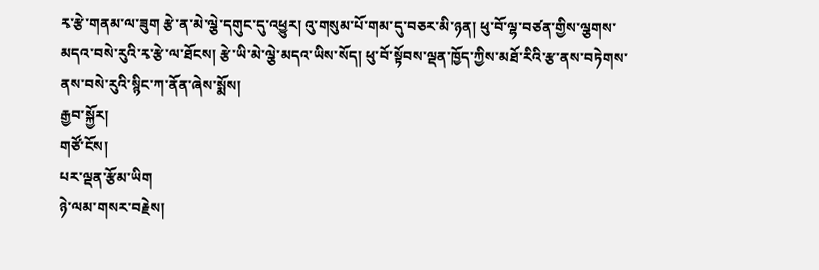རྭ་རྩེ་གནམ་ལ་ཟུག རྩེ་ན་མེ་ལྕེ་དགུང་དུ་འཕྱུར། འུ་གསུམ་པོ་གམ་དུ་བཅར་མི་ཉན། ཕུ་བོ་ལྷ་བཙན་གྱིས་ལྕགས་མདའ་བསེ་རུའི་རྭ་རྩེ་ལ་ཐོངས། རྩེ་ཡི་མེ་ལྕེ་མདའ་ཡིས་སོད། ཕུ་བོ་སྟོབས་ལྡན་ཁྱོད་ཀྱིས་མཐོ་རིའི་རྩ་ནས་བཏེགས་ནས་བསེ་རུའི་སྙིང་ཀ་ནོན་ཞེས་སྨོས།
རྒྱབ་སྐྱོར།
གཙོ་ངོས།
པར་ལྡན་རྩོམ་ཡིག
ཉེ་ལམ་གསར་བརྗེས།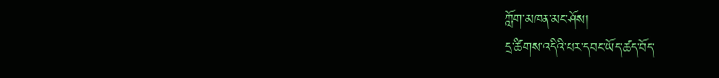ཀློག་མཁན་མང་ཤོས།
དྲ་ཚིགས་འདིའི་པར་དབང་ཡོད་ཚད་བོད་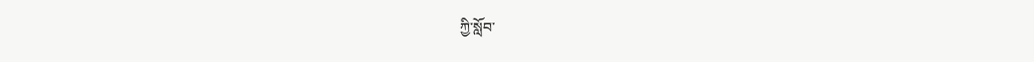ཀྱི་སློབ་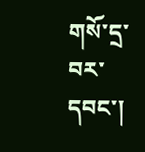གསོ་དྲ་བར་དབང་།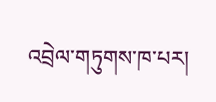འབྲེལ་གཏུགས་ཁ་པར།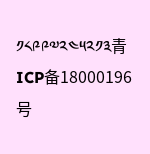༡༨༩༩༧༢༤༥༢༡༣青ICP备18000196号